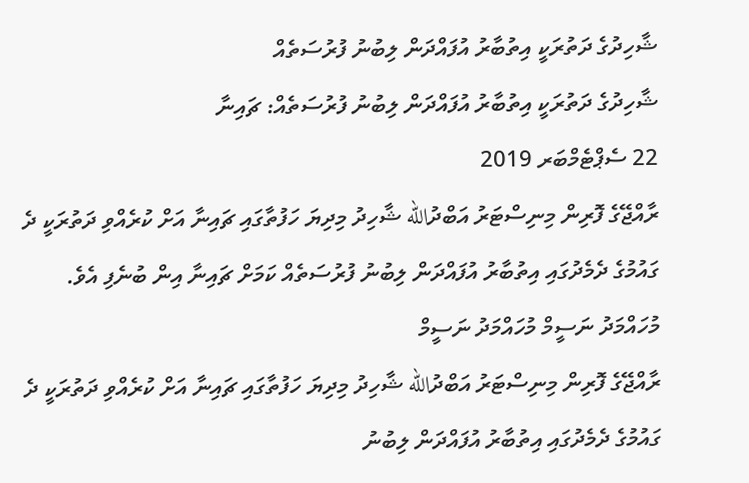ޝާހިދުގެ ދަތުރަކީ އިތުބާރު އުފައްދަން ލިބުނު ފުރުސަތެއް
ޝާހިދުގެ ދަތުރަކީ އިތުބާރު އުފައްދަން ލިބުނު ފުރުސަތެއް: ޗައިނާ
22 ސެޕްޓެމްބަރ 2019
ރާއްޖޭގެ ފޮރިން މިނިސްޓަރު އަބްދުالله ޝާހިދު މިދިޔަ ހަފުތާގައި ޗައިނާ އަށް ކުރެއްވި ދަތުރަކީ ދެ ގައުމުގެ ދެމެދުގައި އިތުބާރު އުފައްދަން ލިބުނު ފުރުސަތެއް ކަމަށް ޗައިނާ އިން ބުނެފި އެވެ.
މުހައްމަދު ނަސީމް މުހައްމަދު ނަސީމް
ރާއްޖޭގެ ފޮރިން މިނިސްޓަރު އަބްދުالله ޝާހިދު މިދިޔަ ހަފުތާގައި ޗައިނާ އަށް ކުރެއްވި ދަތުރަކީ ދެ ގައުމުގެ ދެމެދުގައި އިތުބާރު އުފައްދަން ލިބުނު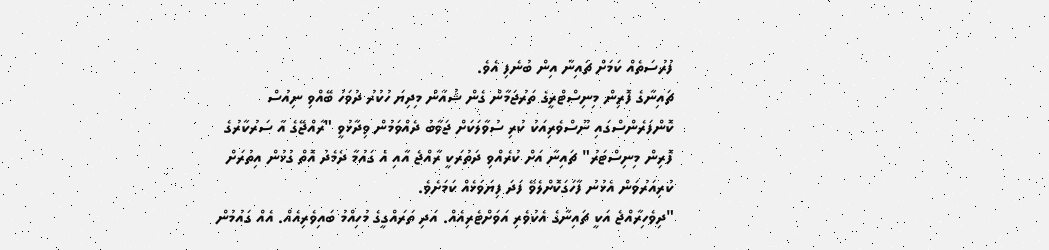ފުރުސަތެއް ކަމަށް ޗައިނާ އިން ބުނެފި އެވެ.
ޗައިނާގެ ފޮރިން މިނިސްޓްރީގެ ތަރުޖަމާން ގެން ޝުއާން މިދިޔަ ހުކުރު ދުވަހު ބޭއްވި ނިއުސް ކޮންފަރެންސްގައި ނޫސްވެރިއަކު ކުރި ސުވާލަކަށް ޖަވާބު ދެއްވަމުން ވިދާޅުވީ "ރާއްޖޭގެ އާ ސަރުކާރުގެ ފޮރިން މިނިސްޓަރު" ޗައިނާ އަށް ކުރެއްވި ދަތުރަކީ ރާއްޖެ އާއި އެ ގައުމާ ދެމެދު އޮތް ގުޅުން އިތުރަށް ކުރިއަރުވަން އެޅުނު ފާހަގަކޮށްލެވޭ ފަދަ ފިޔަވަޅެއް ކަމަށެވެ.
"ދިވެހިރާއްޖެ އަކީ ޗައިނާގެ އެކުވެރި އަވަށްޓެރިއެއް. އަދި ތަރައްގީގެ މުހިއްމު ބައިވެރިއެއް. އެއް ގައުމުން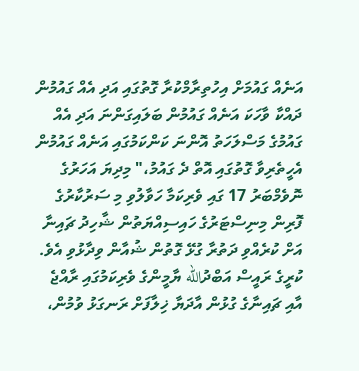އަނެއް ގައުމަށް އިހުތިރާމްކުރާ ގޮތުގައި އަދި އެއް ގައުމުން ދައްކާ ވާހަކަ އަނެއް ގައުމުން ބަލައިގަންނަ އަދި އެއް ގައުމުގެ މަސްލަހަތު އޮންނަ ކަންކަމުގައި އަނެއް ގައުމުން އެހީތެރިވާ ގޮތުގައި އޮތް ދެ ގައުމު،" މިދިޔަ އަހަރުގެ ނޮވެމްބަރު 17 ގައި ވެރިކަމާ ހަވާލުވި މި ސަރުކާރުގެ ފޮރިން މިނިސްޓަރުގެ ހައިސިއްޔަތުން ޝާހިދު ޗައިނާ އަށް ކުރެއްވި ދަތުރާ ގުޅޭ ގޮތުން ޝުއާން ވިދާޅުވި އެވެ.
ކުރީގެ ރައީސް އަބްދުالله ޔާމީންގެ ވެރިކަމުގައި ރާއްޖެ އާއި ޗައިނާގެ ގުޅުން އާދަޔާ ޚިލާފަށް ރަނގަޅު ވުމުން،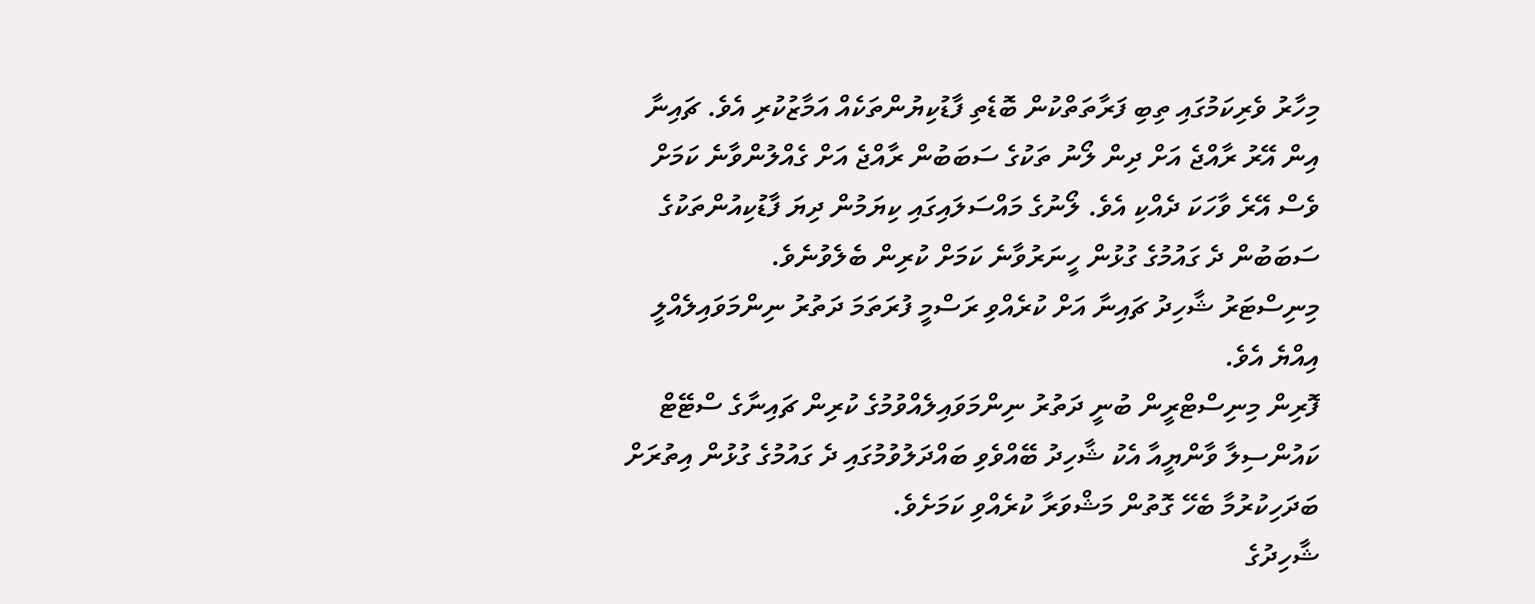މިހާރު ވެރިކަމުގައި ތިބި ފަރާތަތްކުން ބޮޑެތި ފާޑުކިޔުންތަކެއް އަމާޒުކުރި އެވެ. ޗައިނާ އިން އޭރު ރާއްޖެ އަށް ދިން ލޯނު ތަކުގެ ސަބަބުން ރާއްޖެ އަށް ގެއްލުންވާނެ ކަމަށް ވެސް އޭރެ ވާހަކަ ދެއްކި އެވެ. ލޯނުގެ މައްސަލައިގައި ކިޔަމުން ދިޔަ ފާޑުކިއުންތަކުގެ ސަބަބުން ދެ ގައުމުގެ ގުޅުން ހީނަރުވާނެ ކަމަށް ކުރިން ބެލެވުނެވެ.
މިނިސްޓަރު ޝާހިދު ޗައިނާ އަށް ކުރެއްވި ރަސްމީ ފުރަތަމަ ދަތުރު ނިންމަވައިލެއްލީ އިއްޔެ އެވެ.
ފޮރިން މިނިސްޓްރީން ބުނީ ދަތުރު ނިންމަވައިލެއްވުމުގެ ކުރިން ޗައިނާގެ ސްޓޭޓް ކައުންސިލާ ވާންޔީއާ އެކު ޝާހިދު ބޭއްވެވި ބައްދަލުވުމުގައި ދެ ގައުމުގެ ގުޅުން އިތުރަށް ބަދަހިކުރުމާ ބެހޭ ގޮތުން މަޝްވަރާ ކުރެއްވި ކަމަށެވެ.
ޝާހިދުގެ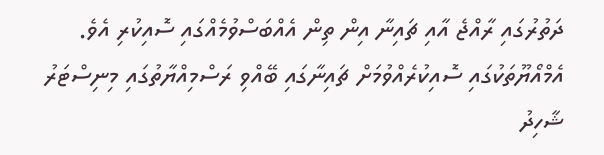ދަތުރުގައި ރާއްޖެ އާއި ޗައިނާ އިން ތިން އެއްބަސްވުމެއްގައި ސޮއިކުރި އެވެ.
އެމްއޯޔޫތަކުގައި ސޮއިކުރެއްވުމަށް ޗައިނާގައި ބޭއްވި ރަސްމިއްޔާތުގައި މިނިސްޓަރު ޝާހިދު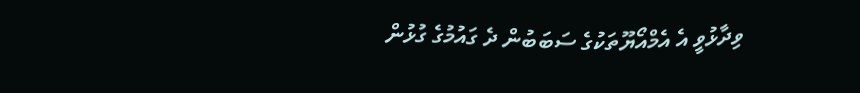ވިދާޅުވީ އެ އެމްއޯޔޫތަކުގެ ސަބަބުން ދެ ގައުމުގެ ގުޅުން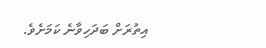އިތުރަށް ބަދަހިވާނެ ކަމަށެވެ.